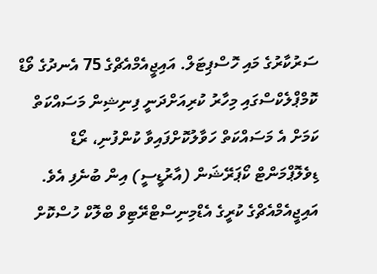ސަރުކާރުގެ މައި ހޮސްޕިޓަލް. އައިޖީއެމްއެޗްގެ 75 އެނދުގެ ވޯޑް ކޮމްޕްލެކްސްގައި މިހާރު ކުރިއަށްދަނީ ފިނިޝިން މަސައްކަތް ކަމަށް އެ މަސައްކަތް ހަވާލުކޮށްފައިވާ ކުންފުނި، ރޯޑް ޑިވެލޮޕްމަންޓް ކޯޕަރޭޝަން (އާރުޑީސީ) އިން ބުނެފި އެވެ.
އައިޖީއެމްއެޗްގެ ކުރީގެ އެޑްމިނިސްޓްރޭޓިވް ބްލޮކް ހުސްކޮށް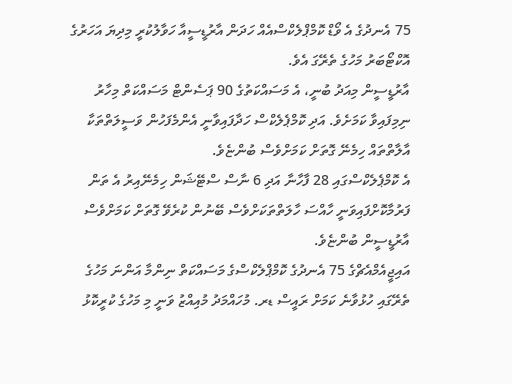75 އެނދުގެ އެ ވޯޑް ކޮމްޕްލެކްސްއެއް ހަދަން އާރުޑީސީއާ ހަވާލުކުރީ މިދިޔަ އަހަރުގެ އޮކްޓޯބަރު މަހުގެ ތެރޭގަ އެވެ.
އާރުޑީސީން މިއަދު ބުނީ، އެ މަސައްކަތުގެ 90 ޕަސެންޓް މަސައްކަތް މިހާރު ނިމިފައިވާ ކަމަށެވެ. އަދި ކޮމްޕެލެކްސް ހަދާފައިވާނީ އެންމެފަހުން ވަސީލަތްތަކާ އާލާތްތައް ހިމެނޭ ގޮތަށް ކަމަށްވެސް ބުންޏެވެ.
އެ ކޮމްޕެލެކްސްގައި 28 ފާހާނާ އަދި 6 ނާސް ސްޓޭޝަން ހިމެނޭއިރު އެ ތަން ފަރުމާކޮށްފައިވަނީ ހާއްސަ ހާލަތްތަކަށްވެސް ބޭނުން ކުރެވޭ ގޮތަށް ކަމަށްވެސް އާރުޑީސީން ބުންޏެވެ.
އައިޖީއެމްއެޗްގެ 75 އެނދުގެ ކޮމްޕްލެކްސްގެ މަސައްކަތް ނިންމާ އަންނަ މަހުގެ ތެރޭގައި ހުޅުވާނެ ކަމަށް ރައީސް ޑރ. މުހައްމަދު މުއިއްޒު ވަނީ މި މަހުގެ ކުރީކޮޅު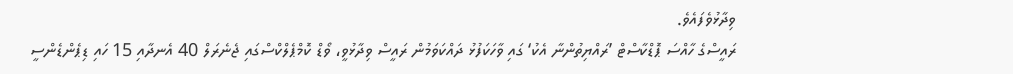ވިދާޅުވެފައެވެ.
ރައީސްގެ ހާއްސަ ޕޮޑްކާސްޓް ’ރައްޔިތުންނާ އެކު‘ ގައި ވާހަކަފުޅު ދައްކަވަމުން ރައީސް ވިދާޅުވީ، ވޯޑް ކޮމްޕެލްކްސްގައި ޖެނެރަލް 40 އެނދާއި 15 ހައި ޑިޕެންޑެންސީ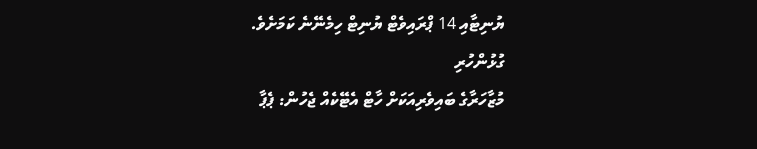ޔުނިޓާއި 14 ޕްރައިވެޓް ޔުނިޓް ހިމެނޭނެ ކަމަށެވެ.
ގުޅުންހުރި
މުޒާހަރާގެ ބައިވެރިއަކަށް ހާޓް އެޓޭކެއް ޖެހުން: ޕެޕާ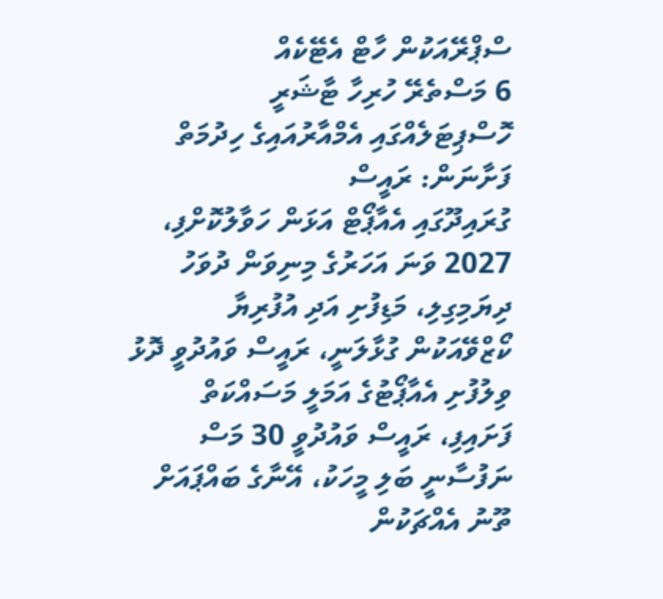ސްޕްރޭއަކުން ހާޓް އެޓޭކެއް
6 މަސްތެރޭ ހުރިހާ ޓާޝަރީ ހޮސްޕިޓަލެއްގައި އެމްއާރުއައިގެ ހިދުމަތް ފަށާނަން: ރައީސް
ގުރައިދޫގައި އެއާޕޯޓް އަޅަން ހަވާލުކޮށްފި، 2027 ވަނަ އަހަރުގެ މިނިވަން ދުވަހު
ދިޔަމިގިލި، މަޑިފުށި އަދި އުފުރިޔާ ކޯޒްވޭއަކުން ގުޅާލަނީ، ރައީސް ވައުދުވީ ދޮޅު
ވިލުފުށި އެއާޕޯޓުގެ އަމަލީ މަސައްކަތް ފަށައިފި، ރައީސް ވައުދުވީ 30 މަސް
ނަފުސާނީ ބަލި މީހަކު، އޭނާގެ ބައްޕައަށް ތޫނު އެއްޗަކުން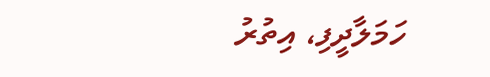ހަމަލާދީފި، އިތުރު